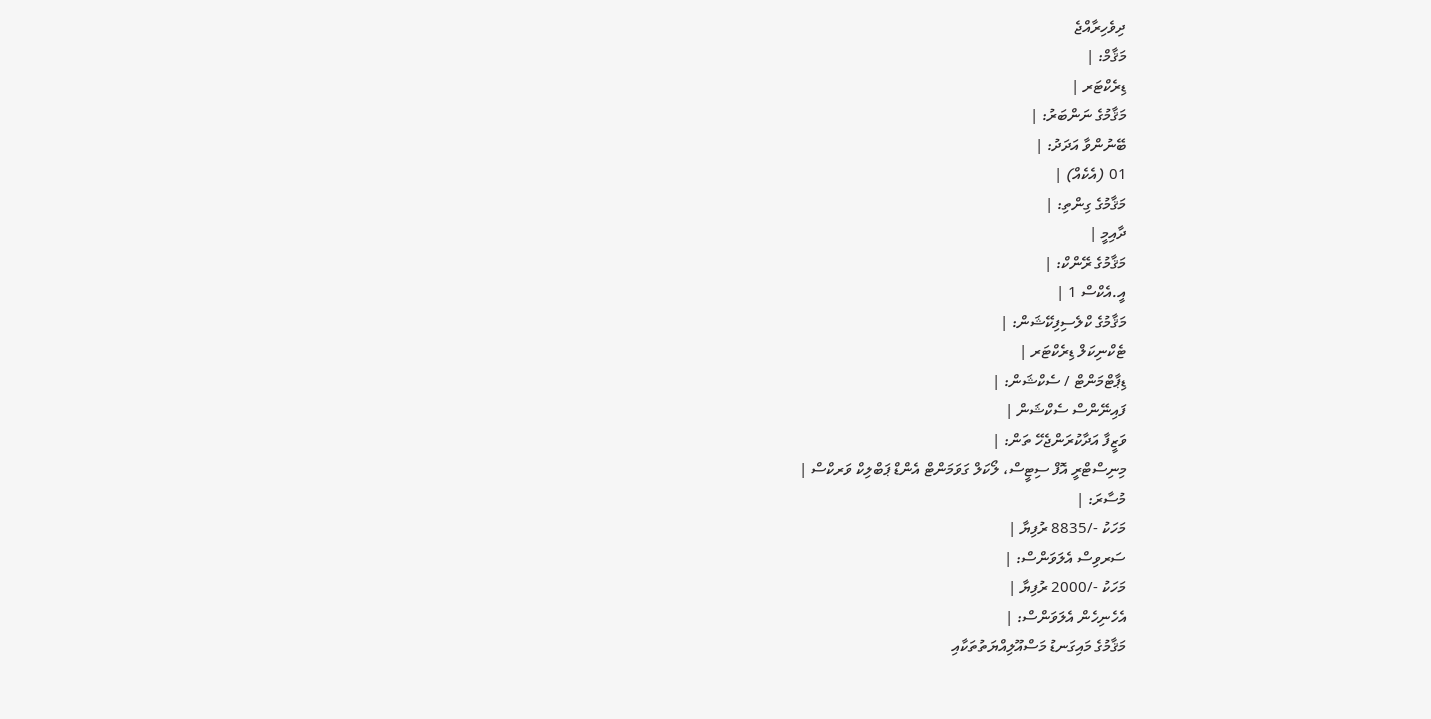ދިވެހިރާއްޖެ
މަޤާމް: |
ޑިރެކްޓަރ |
މަޤާމުގެ ނަންބަރު: |
ބޭނުންވާ އަދަދު: |
01 (އެކެއް) |
މަޤާމުގެ ގިންތި: |
ދާއިމީ |
މަޤާމުގެ ރޭންކް: |
އީ.އެކްސް 1 |
މަޤާމުގެ ކްލެސިފިކޭޝަން: |
ޓެކްނިކަލް ޑިރެކްޓަރ |
ޑިޕާޓްމަންޓް / ސެކްޝަން: |
ފައިނޭންސް ސެކްޝަން |
ވަޒީފާ އަދާކުރަންޖެހޭ ތަން: |
މިނިސްޓްރީ އޮފް ސިޓީސް، ލޯކަލް ގަވަމަންޓް އެންޑް ޕަބްލިކް ވަރކްސް |
މުސާރަ: |
މަހަކު -/8835 ރުފިޔާ |
ސަރވިސް އެލަވަންސް: |
މަހަކު -/2000 ރުފިޔާ |
އެހެނިހެން އެލަވަންސް: |
މަޤާމުގެ މައިގަނޑު މަސްއޫލިއްޔަތުތަކާއި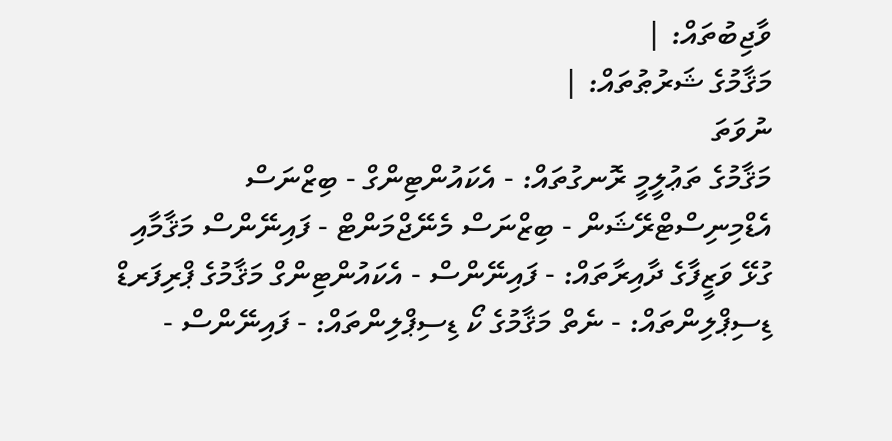ވާޖިބުތައް: |
މަޤާމުގެ ޝަރުޠުތައް: |
ނުވަތަ
މަޤާމުގެ ތަޢުލީމީ ރޮނގުތައް: - އެކައުންޓިންގް - ބިޒްނަސް އެޑްމިނިސްޓްރޭޝަން - ބިޒްނަސް މެނޭޖްމަންޓް - ފައިނޭންސް މަޤާމާއި ގުޅޭ ވަޒީފާގެ ދާއިރާތައް: - ފައިނޭންސް - އެކައުންޓިންގް މަޤާމުގެ ޕްރިފަރޑް ޑިސިޕްލިންތައް: - ނެތް މަޤާމުގެ ކޯ ޑިސިޕްލިންތައް: - ފައިނޭންސް -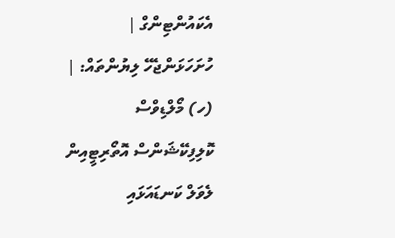އެކައުންޓިންގް |
ހުށަހަޅަންޖެހޭ ލިޔުންތައް: |
(ހ) މޯލްޑިވްސް ކޮލިފިކޭޝަންސް އޮތޯރިޓީއިން ލެވަލް ކަނޑައަޅައި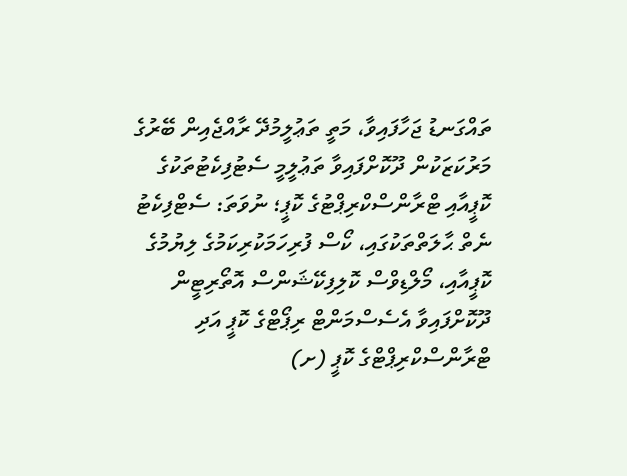ތައްގަނޑު ޖަހާފައިވާ، މަތީ ތަޢުލީމުދޭ ރާއްޖެއިން ބޭރުގެ މަރުކަޒަކުން ދޫކޮށްފައިވާ ތަޢުލީމީ ސެޓުފިކެޓުތަކުގެ ކޮޕީއާއި ޓްރާންސްކްރިޕްޓުގެ ކޮޕީ؛ ނުވަތަ: ސެޓްފިކެޓު ނެތް ޙާލަތްތަކުގައި، ކޯސް ފުރިހަމަކުރިކަމުގެ ލިޔުމުގެ ކޮޕީއާއި، މޯލްޑިވްސް ކޮލިފިކޭޝަންސް އޮތޯރިޓީން ދޫކޮށްފައިވާ އެސެސްމަންޓް ރިޕޯޓްގެ ކޮޕީ އަދި ޓްރާންސްކްރިޕްޓްގެ ކޮޕީ (ށ)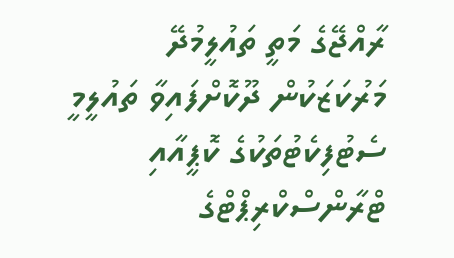ރާއްޖޭގެ މަތީ ތައުލީމުދޭ މަރުކަޒަކުން ދޫކޮށްފައިވާ ތައުލީމީ ސެޓުފިކެޓުތަކުގެ ކޮޕީއާއި ޓްރާންސްކްރިޕްޓްގެ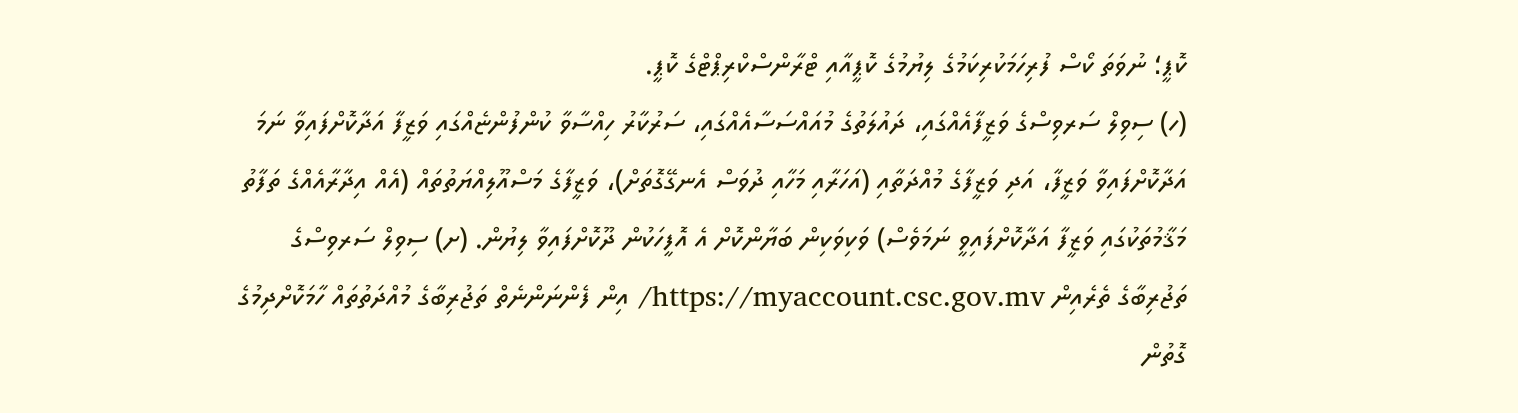ކޮޕީ؛ ނުވަތަ ކޯސް ފުރިހަމަކުރިކަމުގެ ލިޔުމުގެ ކޮޕީއާއި ޓްރާންސްކްރިޕްޓްގެ ކޮޕީ.
(ހ) ސިވިލް ސަރވިސްގެ ވަޒީފާއެއްގައި، ދައުލަތުގެ މުއައްސަސާއެއްގައި، ސަރުކާރު ހިއްސާވާ ކުންފުންޏެއްގައި ވަޒީފާ އަދާކޮށްފައިވާ ނަމަ އަދާކޮށްފައިވާ ވަޒީފާ، އަދި ވަޒީފާގެ މުއްދަތާއި (އަހަރާއި މަހާއި ދުވަސް އެނގޭގޮތަށް)، ވަޒީފާގެ މަސްއޫލިއްޔަތުތައް (އެއް އިދާރާއެއްގެ ތަފާތު މަޤާމުތަކުގައި ވަޒީފާ އަދާކޮށްފައިވީ ނަމަވެސް) ވަކިވަކިން ބަޔާންކޮށް އެ އޮފީހަކުން ދޫކޮށްފައިވާ ލިޔުން. (ށ) ސިވިލް ސަރވިސްގެ ތަޖުރިބާގެ ތެރެއިން https://myaccount.csc.gov.mv/ އިން ފެންނަންނެތް ތަޖުރިބާގެ މުއްދަތުތައް ހާމަކޮށްދިމުގެ ގޮތުން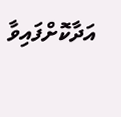އަދާކޮށްފައިވާ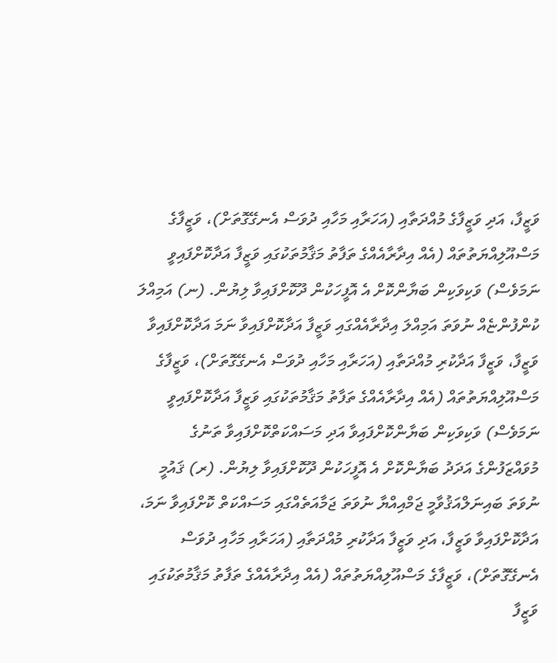ވަޒީފާ، އަދި ވަޒީފާގެ މުއްދަތާއި (އަހަރާއި މަހާއި ދުވަސް އެނގޭގޮތަށް)، ވަޒީފާގެ މަސްއޫލިއްޔަތުތައް (އެއް އިދާރާއެއްގެ ތަފާތު މަޤާމުތަކުގައި ވަޒީފާ އަދާކޮށްފައިވީ ނަމަވެސް) ވަކިވަކިން ބަޔާންކޮށް އެ އޮފީހަކުން ދޫކޮށްފައިވާ ލިޔުން. (ނ) އަމިއްލަ ކުންފުންޏެއް ނުވަތަ އަމިއްލަ އިދާރާއެއްގައި ވަޒީފާ އަދާކޮށްފައިވާ ނަމަ އަދާކޮށްފައިވާ ވަޒީފާ، ވަޒީފާ އަދާކުރި މުއްދަތާއި (އަހަރާއި މަހާއި ދުވަސް އެނގޭގޮތަށް)، ވަޒީފާގެ މަސްއޫލިއްޔަތުތައް (އެއް އިދާރާއެއްގެ ތަފާތު މަޤާމުތަކުގައި ވަޒީފާ އަދާކޮށްފައިވީ ނަމަވެސް) ވަކިވަކިން ބަޔާންކޮށްފައިވާ އަދި މަސައްކަތްކޮށްފައިވާ ތަނުގެ މުވައްޒަފުންގެ އަދަދު ބަޔާންކޮށް އެ އޮފީހަކުން ދޫކޮށްފައިވާ ލިޔުން. (ރ) ޤައުމީ ނުވަތަ ބައިނަލްއަޤުވާމީ ޖަމްއިއްޔާ ނުވަތަ ޖަމާއަތެއްގައި މަސައްކަތް ކޮށްފައިވާ ނަމަ، އަދާކޮށްފައިވާ ވަޒީފާ، އަދި ވަޒީފާ އަދާކުރި މުއްދަތާއި (އަހަރާއި މަހާއި ދުވަސް އެނގޭގޮތަށް)، ވަޒީފާގެ މަސްއޫލިއްޔަތުތައް (އެއް އިދާރާއެއްގެ ތަފާތު މަޤާމުތަކުގައި ވަޒީފާ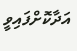އަދާކޮށްފައިވީ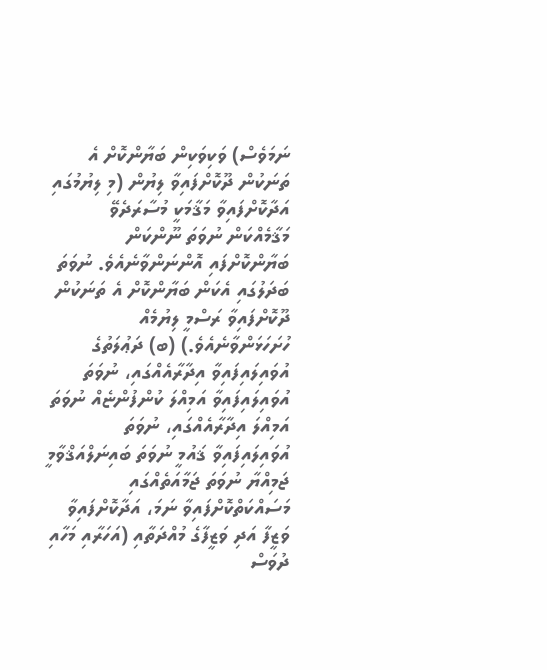ނަމަވެސް) ވަކިވަކިން ބަޔާންކޮށް އެ ތަނަކުން ދޫކޮށްފައިވާ ލިޔުން (މި ލިޔުމުގައި އަދާކޮށްފައިވާ މަޤާމަކީ މުސާރަދެވޭ މަޤާމެއްކަން ނުވަތަ ނޫންކަން ބަޔާންކޮށްފައި އޮންނަންވާނެއެވެ. ނުވަތަ ބަދަލުގައި އެކަން ބަޔާންކޮށް އެ ތަނަކުން ދޫކޮށްފައިވާ ރަސްމީ ލިޔުމެއް ހުށަހަޅަންވާނެއެވެ.) (ބ) ދަޢުލަތުގެ އުވައިލައިފައިވާ އިދާރާއެއްގައި، ނުވަތަ އުވައިލައިފައިވާ އަމިއްލަ ކުންފުންޏެއް ނުވަތަ އަމިއްލަ އިދާރާއެއްގައި، ނުވަތަ އުވައިލައިފައިވާ ޤައުމީ ނުވަތަ ބައިނަލްއަޤްވާމީ ޖަމިއްޔާ ނުވަތަ ޖަމާއަތެއްގައި މަސައްކަތްކޮށްފައިވާ ނަމަ، އަދާކޮށްފައިވާ ވަޒީފާ އަދި ވަޒީފާގެ މުއްދަތާއި (އަހަރާއި މަހާއި ދުވަސް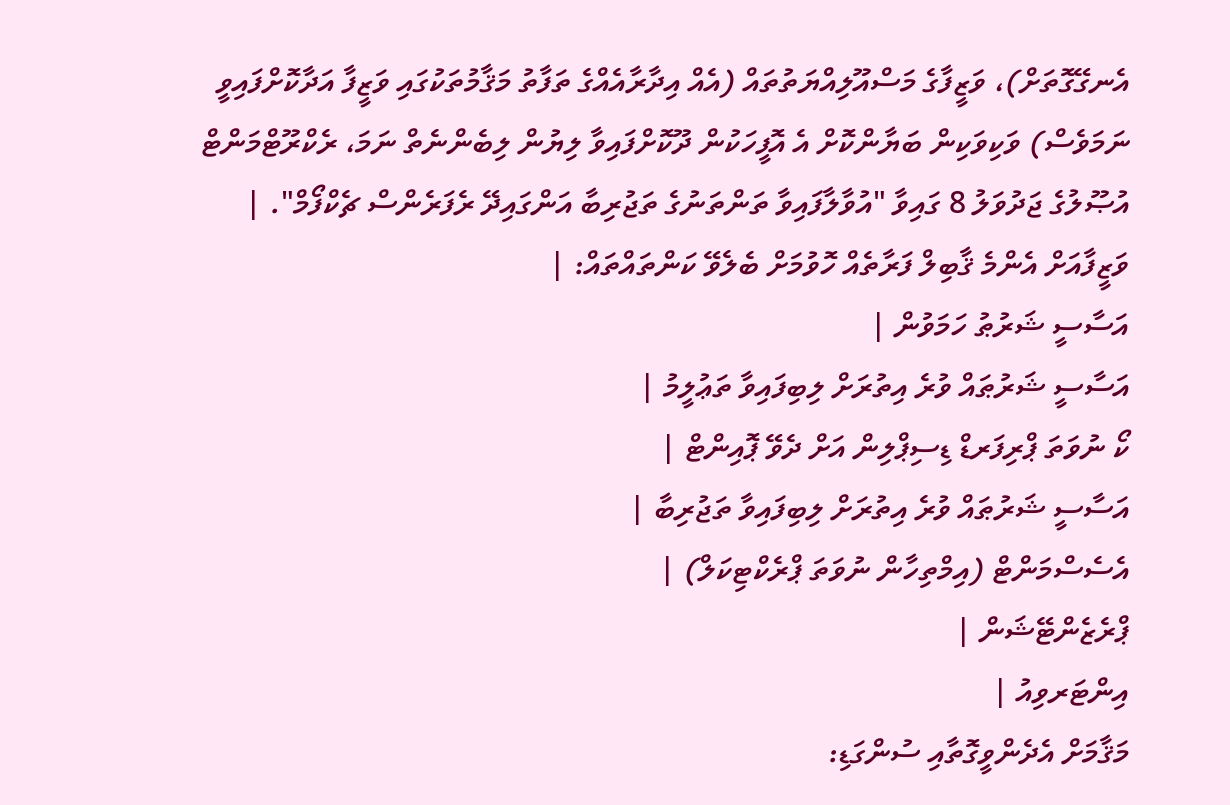އެނގޭގޮތަށް)، ވަޒީފާގެ މަސްއޫލިއްޔަތުތައް (އެއް އިދާރާއެއްގެ ތަފާތު މަޤާމުތަކުގައި ވަޒީފާ އަދާކޮށްފައިވީ ނަމަވެސް) ވަކިވަކިން ބަޔާންކޮށް އެ އޮފީހަކުން ދޫކޮށްފައިވާ ލިޔުން ލިބެންނެތް ނަމަ، ރެކްރޫޓްމަންޓް އުޞޫލުގެ ޖަދުވަލު 8 ގައިވާ "އުވާލާފައިވާ ތަންތަނުގެ ތަޖުރިބާ އަންގައިދޭ ރެފަރެންސް ޗެކްފޯމް". |
ވަޒީފާއަށް އެންމެ ޤާބިލް ފަރާތެއް ހޮވުމަށް ބެލެވޭ ކަންތައްތައް: |
އަސާސީ ޝަރުޠު ހަމަވުން |
އަސާސީ ޝަރުޠައް ވުރެ އިތުރަށް ލިބިފައިވާ ތަޢުލީމު |
ކޯ ނުވަތަ ޕްރިފަރޑް ޑިސިޕްލިން އަށް ދެވޭ ޕޮއިންޓް |
އަސާސީ ޝަރުޠައް ވުރެ އިތުރަށް ލިބިފައިވާ ތަޖުރިބާ |
އެސެސްމަންޓް (އިމްތިހާން ނުވަތަ ޕްރެކްޓިކަލް) |
ޕްރެޒެންޓޭޝަން |
އިންޓަރވިއު |
މަޤާމަށް އެދެންވީގޮތާއި ސުންގަޑި: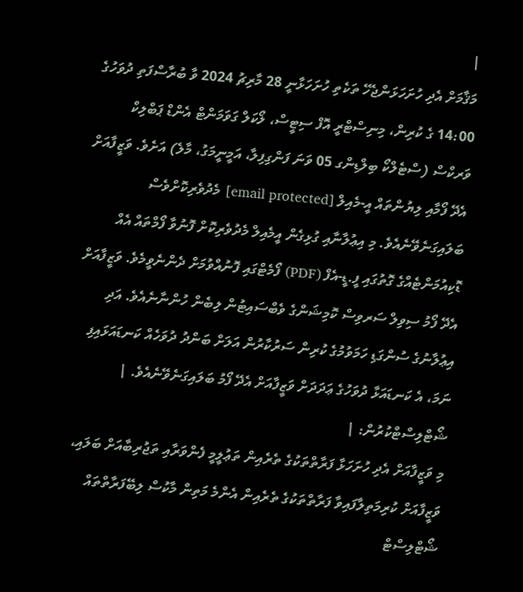|
މަޤާމަށް އެދި ހުށަހަޅަންޖެހޭ ތަކެތި ހުށަހަޅާނީ 28 މާރިޗު 2024 ވާ ބުރާސްފަތި ދުވަހުގެ 14:00 ގެ ކުރިން، މިނިސްޓްރީ އޮފް ސިޓީސް، ލޯކަލް ގަވަމަންޓް އެންޑް ޕަބްލިކް ވަރކްސް (ސްޓެލްކޯ ބިލްޑިންގ 05 ވަނަ ފަންގިފިލާ، އަމީނީމަގު، މާލެ) އަށެވެ. ވަޒީފާއަށް އެދޭ ފޯމާއި ލިޔުންތައް އީ-މެއިލް [email protected] މެދުވެރިކޮށްވެސް ބަލައިގަނެވޭނެއެވެ. މި އިޢުލާނާއި ގުޅިގެން އީމެއިލް މެދުވެރިކޮށް ފޮނުވާ ފޯމްތައް އެއް ޑޮކިއުމަންޓެއްގެ ގޮތުގައި ފީ.ޑީ-އެފް (PDF) ފޯމެޓްގައި ފޮނުއްވުމަށް ދެންނެވީމެވެ. ވަޒީފާއަށް އެދޭ ފޯމު ސިވިލް ސަރވިސް ކޮމިޝަންގެ ވެބްސައިޓުން ލިބެން ހުންނާނެއެވެ. އަދި އިޢުލާނުގެ ސުންގަޑި ހަމަވުމުގެ ކުރިން ސަރުކާރުން އަލަށް ބަންދު ދުވަހެއް ކަނޑައަޅައިފި ނަމަ، އެ ކަނޑައަޅާ ދުވަހުގެ ޢަދަދަށް ވަޒީފާއަށް އެދޭ ފޯމު ބަލައިގަނެވޭނެއެވެ. |
ޝޯޓްލިސްޓްކުރުން: |
މި ވަޒީފާއަށް އެދި ހުށަހަޅާ ފަރާތްތަކުގެ ތެރެއިން ތަޢުލީމީ ފެންވަރާއި ތަޖުރިބާއަށް ބަލައި، ވަޒީފާއަށް ކުރިމަތިލާފައިވާ ފަރާތްތަކުގެ ތެރެއިން އެންމެ މަތިން މާކުސް ލިބޭފަރާތްތައް ޝޯޓްލިސްޓް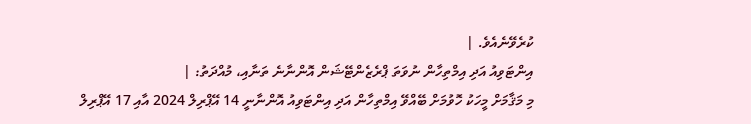ކުރެވޭނެއެވެ. |
އިންޓަވިއު އަދި އިމްތިހާން ނުވަތަ ޕްރެޒެންޓޭޝަން އޮންނާނެ ތަނާއި، މުއްދަތު: |
މި މަޤާމަށް މީހަކު ހޮވުމަށް ބޭއްވޭ އިމްތިހާން އަދި އިންޓަވިއު އޮންނާނީ 14 އޭޕްރިލް 2024 އާއި 17 އޭޕްރިލް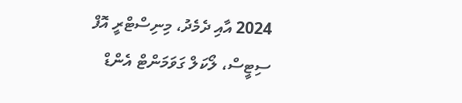2024 އާއި ދެމެދު، މިނިސްޓްރީ އޮފް ސިޓީސް، ލޯކަލް ގަވަމަންޓް އެންޑް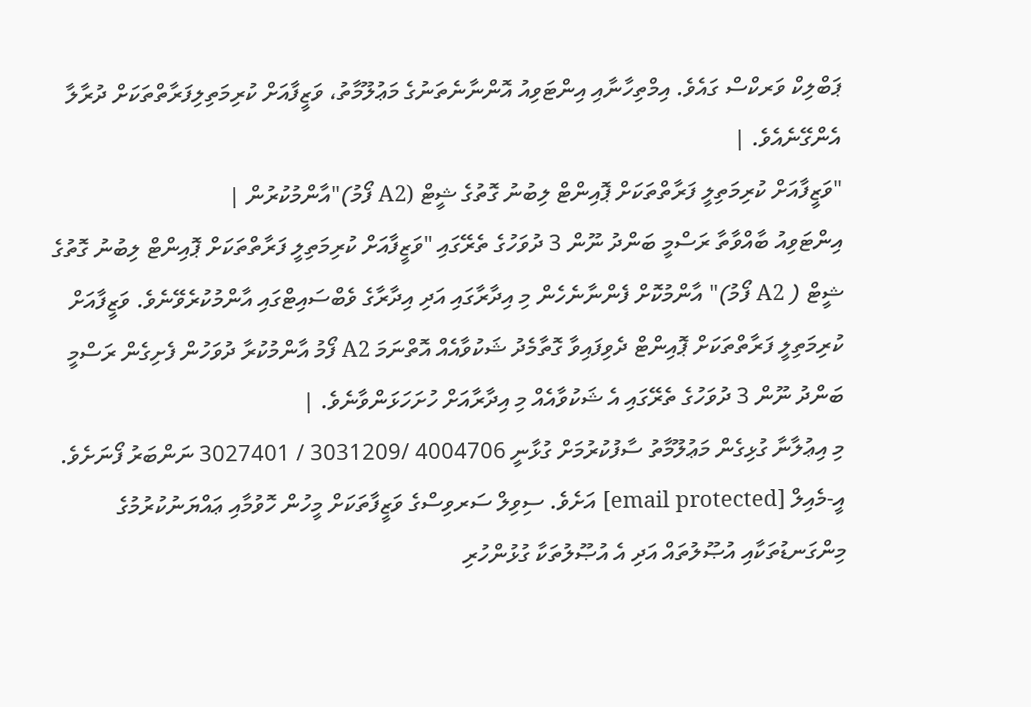ޕަބްލިކް ވަރކްސް ގައެވެ. އިމްތިހާނާއި އިންޓަވިއު އޮންނާނެތަނުގެ މަޢުލޫމާތު، ވަޒީފާއަށް ކުރިމަތިލިފަރާތްތަކަށް ދުރާލާ އެންގޭނެއެވެ. |
"ވަޒީފާއަށް ކުރިމަތިލީ ފަރާތްތަކަށް ޕޮއިންޓް ލިބުނު ގޮތުގެ ޝީޓް (A2 ފޯމު)"އާންމުކުރުން |
އިންޓަވިއު ބާއްވާތާ ރަސްމީ ބަންދު ނޫން 3 ދުވަހުގެ ތެރޭގައި "ވަޒީފާއަށް ކުރިމަތިލީ ފަރާތްތަކަށް ޕޮއިންޓް ލިބުނު ގޮތުގެ ޝީޓް ( A2 ފޯމު)" އާންމުކޮށް ފެންނާނެހެން މި އިދާރާގައި އަދި އިދާރާގެ ވެބްސައިޓްގައި އާންމުކުރެވޭނެވެ. ވަޒީފާއަށް ކުރިމަތިލީ ފަރާތްތަކަށް ޕޮއިންޓް ދެވިފައިވާ ގޮތާމެދު ޝަކުވާއެއް އޮތްނަމަ A2 ފޯމު އާންމުކުރާ ދުވަހުން ފެށިގެން ރަސްމީ ބަންދު ނޫން 3 ދުވަހުގެ ތެރޭގައި އެ ޝަކުވާއެއް މި އިދާރާއަށް ހުށަހަޅަންވާނެވެ. |
މި އިޢުލާނާ ގުޅިގެން މަޢުލޫމާތު ސާފުކުރުމަށް ގުޅާނީ 4004706 /3031209 / 3027401 ނަންބަރު ފޯނަށެވެ. އީ-މެއިލް [email protected] އަށެވެ. ސިވިލް ސަރވިސްގެ ވަޒީފާތަކަށް މީހުން ހޮވުމާއި ޢައްޔަނުކުރުމުގެ މިންގަނޑުތަކާއި އުޞޫލުތައް އަދި އެ އުޞޫލުތަކާ ގުޅުންހުރި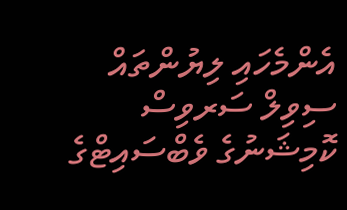އެންމެހައި ލިޔުންތައް ސިވިލް ސަރވިސް ކޮމިޝަނުގެ ވެބްސައިޓްގެ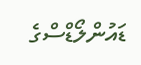ޑައުންލޯޑްސްގެ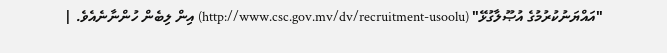"އައްޔަނުކުރުމުގެ އުޞޫލާގުޅޭ" (http://www.csc.gov.mv/dv/recruitment-usoolu) އިން ލިބެން ހުންނާނެއެވެ. |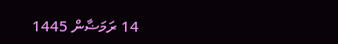14 ރަމަޟާން 1445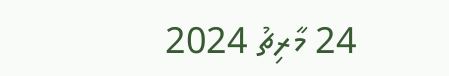24 މާރިޗު 2024